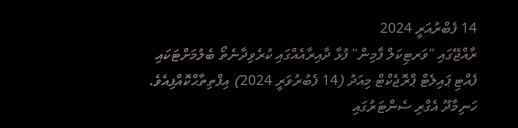14 ފެބްރުއަރީ 2024
ރާއްޖޭގައި "ވަރޓިކަލް ފާމިން" ފުޅާ ދާއިރާއެއްގައި ކުރެވިދާނެތޯ ބެލުމަށްޓަކައި ފެއްޓި ޕައިލެޓް ޕްރޮޖެކްޓް މިއަދު (14 ފެބުރުވަރީ 2024) އިފްތިތާޙްކޮއްފިއެވެ. ހަނިމާދޫ އެގްރި ސެންޓަރުގައި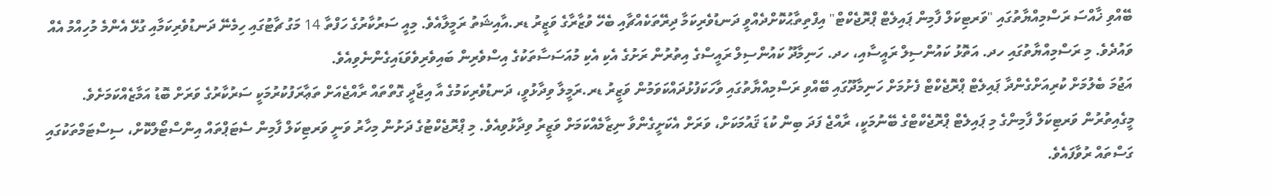ބޭއްވި ޚާއްސަ ރަސްމިއްޔާތުގައި "ވަރޓިކަލް ފާމިން ޕައިލެޓް ޕްރޮޖެކްޓް" އިފްތިތާޙުކޮށްދެއްވީ ދަނޑުވެރިކަމާ ދިރޭތަކެއްޗާއި ބެހޭ ވުޒާރާގެ ވަޒީރު ޑރ.އާއިޝަތު ރަމީލާއެވެ. މިއީ ސަރުކާރުގެ ހަފްތާ 14 މަގު ޗާޓުގައި ހިމެނޭ ދަނޑުވެރިކަމާއި ގުޅޭ އެންމެ މުހިއްމު އެއް ވައުދެވެ. މި ރަސްމިއްޔާތުގައި ހދ. އަތޮޅު ކައުންސިލް ރައީސާއި، ހދ. ހަނިމާދޫ ކައުންސިލް ރައީސްގެ އިތުރުން ރަށުގެ އެކި އެކި މުއަސަސާތަކުގެ އިސްވެރިން ބައިވެރިވެވަޑައިގެންނެވިއެވެ.
އަޖުމަ ބެލުމަށް ކުރިއަށްގެންދާ ޕައިލެޓް ޕްރޮޖެކްޓް ފެށުމަށް ހަނިމާދޫގައި ބޭއްވި ރަސްމިއްޔާތުގައި ވާހަކަފުޅުދައްކަވަމުން ވަޒީރު ޑރ.ރަމީލާ ވިދާޅުވީ، ދަނޑުވެރިކަމުގެ އާ އިޖާދީ ގޮތްތައް ރާއްޖެއަށް ތަޢާރަފުކުރުމަކީ ސަރުކާރުގެ ވަރަށް ބޮޑު އަމާޒެއްކަމަށެވެ. މީގެއިތުރުން ވަރޓިކަލް ފާމިންގެ މި ޕައިލެޓް ޕްރޮޖެކްޓްގެ ބޭނުމަކީ، ރާއްޖެ ފަދަ ބިން ކުޑަ ޤައުމަކަށް، ވަރަށް އެކަށީގެންވާ ނިޒާމެއްކަމަށް ވަޒީރު ވިދާޅުވިއެވެ. މި ޕްރޮޖެކްޓުގެ ދަށުން މިހާރު ވަނީ ވަރޓިކަލް ފާމިން ސެޓަޕްތައް އިންސްޓޯލްކޮށް، ސިސްޓަމްތަކުގައި ގަސްތައް ރުވާފައެވެ.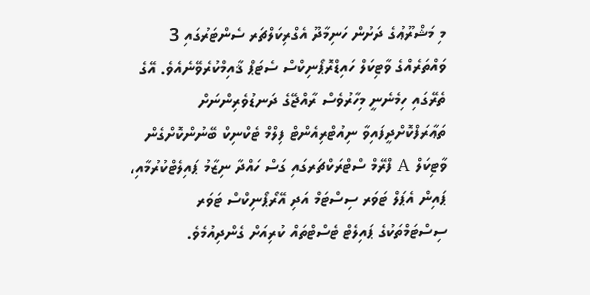މި މަޝްރޫޢުގެ ދަށުން ހަނިމާދޫ އެގްރިކަލްޗަރ ސެންޓަރުގައި 3 ވައްތަރެއްގެ ވާޓިކަލް ހައިޑްރޮޕޯނިކްސް ސެޓަޕް ޤާއިމްކުރެވޭނެއެވެ. އޭގެ ތެރޭގައި ހިމެނެނީ މިހާރުވެސް ރާއްޖޭގެ ދަނޑުވެރިންނަށް ތަޢާރަފްކޮށްދީފައިވާ ނިއުޓްރިއެންޓް ފިލްމް ޓެކްނިކް ބޭނުންކޮށްގެން ވާޓިކަލް A ފްރޭމް ސްޓްރަކްޗަރގައި ގަސް ހައްދާ ނިޒާމު ޕައިލެޓްކުރުމާއި، ޕައިން އެޕަލް ޓަވަރ ސިސްޓަމް އަދި އޭރޯޕޯނިކްސް ޓަވަރ ސިސްޓަމްތަކުގެ ޕައިލެޓް ޓެސްޓްތައް ކުރިއަށް ގެންދިއުމެވެ.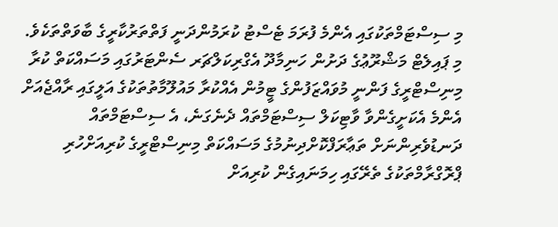މި ސިސްޓަމްތަކުގައި އެންމެ ފުރަމަ ޓެސްޓު ކުރަމުންދަނީ ފަތްތަރުކާރީގެ ބާވަތްތަކެވެ.
މި ޕައިލެޓް މަޝްރޫޢުގެ ދަށުން ހަނިމާދޫ އެގްރިކަލްޗަރ ސެންޓަރުގައި މަސައްކަތް ކުރާ މިނިސްޓްރީގެ ފަންނީ މުވައްޒަފުންގެ ޓީމުން އެއްކުރާ މައުލޫމާތުތަކުގެ އަލީގައި ރާއްޖެއަށް އެންމެ އެކަށީގެންވާ ވާޓިކަލް ސިސްޓަމްތައް ދެނެގަނެ، އެ ސިސްޓަމްތައް ދަނޑުވެރިންނަށް ތަޢާރަފްކޮށްދިނުމުގެ މަސައްކަތް މިނިސްޓްރީގެ ކުރިއަށްހުރި ޕްރޮގްރާމްތަކުގެ ތެރޭގައި ހިމަނައިގެން ކުރިއަށް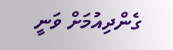ގެންދިއުމަށް ވަނީ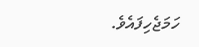ހަމަޖެހިފައެވެ.